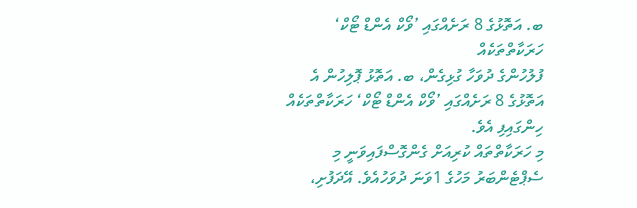ބ. އަތޮޅުގެ 8 ރަށެއްގައި ’ވޯކް އެންޑް ޓޯކް‘ ހަރަކާތްތަކެއް
ފުލުހުންގެ ދުވަހާ ގުޅިގެން، ބ. އަތޮޅު ޕޮލިހުން އެ އަތޮޅުގެ 8 ރަށެއްގައި ’ވޯކް އެންޑް ޓޯކް‘ ހަރަކާތްތަކެއް ހިންގައިފި އެވެ.
މި ހަރަކާތްތައް ކުރިއަށް ގެންގޮސްފައިވަނީ މި ސެޕްޓެންބަރު މަހުގެ 1ވަނަ ދުވަހުއެވެ. އޭދަފުށި،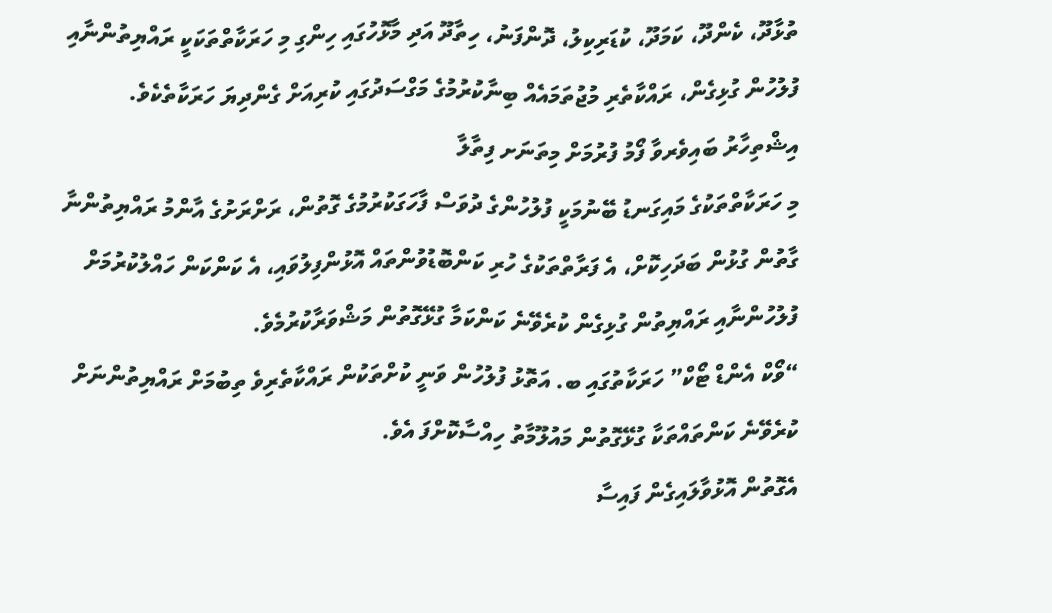ތުޅާދޫ، ކެންދޫ، ކަމަދޫ، ކުޑަރިކިލު، ދޮންފަނު، ހިތާދޫ އަދި މާޅޮހުގައި ހިންގި މި ހަރަކާތްތަކަކީ ރައްޔިތުންނާއި ފުލުހުން ގުޅިގެން، ރައްކާތެރި މުޖުތަމައެއް ބިނާކުރުމުގެ މަގްސަދުގައި ކުރިއަށް ގެންދިޔަ ހަރަކާތެކެވެ.
އިޝްތިހާރު ބައިވެރވާ ފޯމު ފުރުމަށް މިތަނަށ ފިތާލާ
މި ހަރަކާތްތަކުގެ މައިގަނޑު ބޭނުމަކީ ފުލުހުންގެ ދުވަސް ފާހަގަކުރުމުގެ ގޮތުން، ރަށްރަށުގެ އާންމު ރައްޔިތުންނާ ގާތުން ގުޅުން ބަދަހިކޮށް، އެ ފަރާތްތަކުގެ ހުރި ކަންބޮޑުވުންތައް އޮޅުންފިލުވައި، އެ ކަންކަން ހައްލުކުރުމަށް ފުލުހުންނާއި ރައްޔިތުން ގުޅިގެން ކުރެވޭނެ ކަންކަމާ ގުޅޭގޮތުން މަޝްވަރާކުރުމެވެ.
“ވޯކް އެންޑް ޓޯކް” ހަރަކާތުގައި ބ. އަތޮޅު ފުލުހުން ވަނީ ކުށްތަކުން ރައްކާތެރިވެ ތިބުމަށް ރައްޔިތުންނަށް ކުރެވޭނެ ކަންތައްތަކާ ގުޅޭގޮތުން މައުލޫމާތު ހިއްސާކޮށްފަ އެވެ.
އެގޮތުން އޮޅުވާލައިގެން ފައިސާ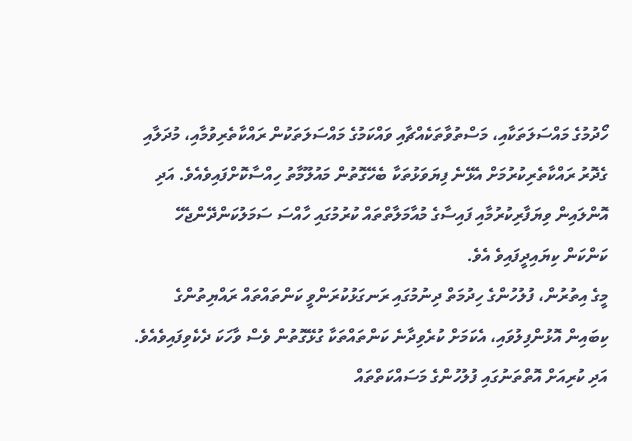ހޯދުމުގެ މައްސަލަތަކާއި، މަސްތުވާތަކެއްޗާއި ވައްކަމުގެ މައްސަލަތަކުން ރައްކާތެރިވުމާއި، މުދަލާއި ގެދޮރު ރައްކާތެރިކުރުމަށް އެޅޭނެ ފިޔަވަޅުތަކާ ބެހޭގޮތުން މައުލޫމާތު ހިއްސާކޮށްފައިވެއެވެ. އަދި އޮންލައިން ވިޔަފާރިކުރުމާއި ފައިސާގެ މުއާމަލާތްތައް ކުރުމުގައި ހާއްސަ ސަމަލުކަންދޭންޖެހޭ ކަންކަން ކިޔައިދީފައިވެ އެވެ.
މީގެ އިތުރުން، ފުލުހުންގެ ހިދުމަތް ދިނުމުގައި ރަނގަޅުކުރަންވީ ކަންތައްތައް ރައްޔިތުންގެ ކިބައިން އޮޅުންފިލުވައި، އެކަމަށް ކުރެވިދާނެ ކަންތައްތަކާ ގުޅޭގޮތުން ވެސް ވާހަކަ ދެކެވިފައިވެއެވެ. އަދި ކުރިއަށް އޮތްތަނުގައި ފުލުހުންގެ މަސައްކަތްތައް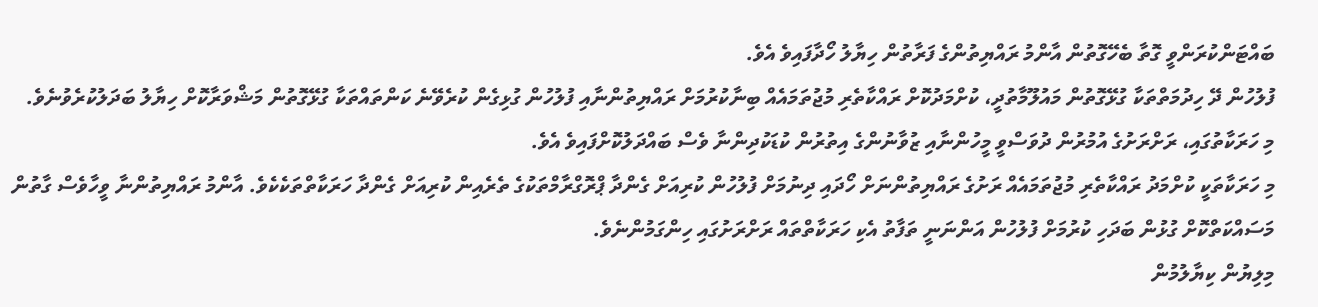ބައްޓަންކުރަންވީ ގޮތާ ބެހޭގޮތުން އާންމު ރައްޔިތުންގެ ފަރާތުން ހިޔާލު ހޯދާފައިވެ އެވެ.
ފުލުހުން ދޭ ހިދުމަތްތަކާ ގުޅޭގޮތުން މައުލޫމާތުދީ، ކުށްމަދުކޮށް ރައްކާތެރި މުޖުތަމައެއް ބިނާކުރުމަށް ރައްޔިތުންނާއި ފުލުހުން ގުޅިގެން ކުރެވޭނެ ކަންތައްތަކާ ގުޅޭގޮތުން މަޝްވަރާކޮށް ހިޔާލު ބަދަލުކުރެވުނެވެ.
މި ހަރަކާތުގައި، ރަށްރަށުގެ އުމުރުން ދުވަސްވީ މީހުންނާއި ޒުވާނުންގެ އިތުރުން ކުޑަކުދިންނާ ވެސް ބައްދަލުކޮށްފައިވެ އެވެ.
މި ހަރަކާތަކީ ކުށްމަދު ރައްކާތެރި މުޖުތަމައެއް ރަށުގެ ރައްޔިތުންނަށް ހޯދައި ދިނުމަށް ފުލުހުން ކުރިއަށް ގެންދާ ޕްރޮގްރާމްތަކުގެ ތެރެއިން ކުރިއަށް ގެންދާ ހަރަކާތްތަކެކެވެ. އާންމު ރައްޔިތުންނާ ވީހާވެސް ގާތުން މަސައްކަތްކޮށް ގުޅުން ބަދަހި ކުރުމަށް ފުލުހުން އަންނަނީ ތަފާތު އެކި ހަރަކާތްތައް ރަށްރަށުގައި ހިންގަމުންނެވެ.
މިލިޔުން ކިޔާލުމުން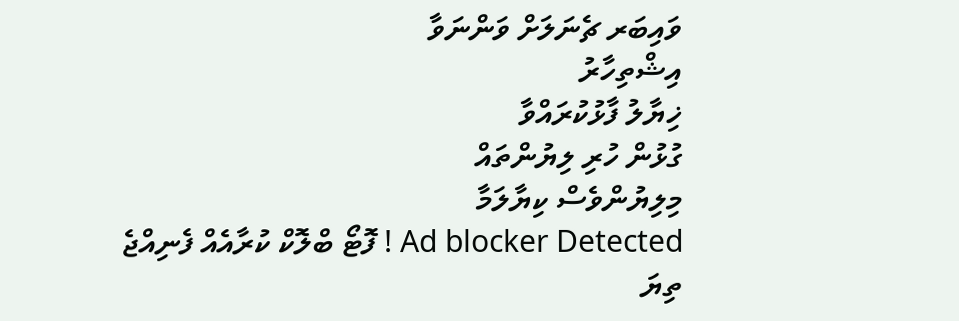ވައިބަރ ޗެނަލަށް ވަންނަވާ
އިޝްތިހާރު
ޚިޔާލު ފާޅުކުރައްވާ
ގުޅުން ހުރި ލިޔުންތައް
މިލިޔުންވެސް ކިޔާލަމާ
Ad blocker Detected ! ފޮޓޯ ބްލޮކް ކުރާއެއް ފެނިއްޖެ
ތިޔަ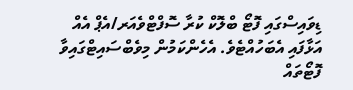ޑިވައިސްގައި ފޮޓޯ ބްލޮކް ކުރާ ސޮފްޓްވެއަރ/އެޕް އެއް އަޅާފައި އެބަހުއްޓެވެ. އެހެންކަމުން މިވެބްސައިޓްގައިވާ ފޮޓޯތައް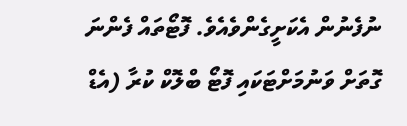ނުފެނުން އެކަށީގެންވެއެވެ. ފޮޓޯތައް ފެންނަ ގޮތަށް ވަނުމަށްޓަކައި ފޮޓޯ ބްލޮކް ކުރާ (އެޑް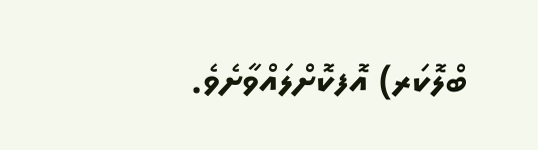ބްލޮކަރ) އޮފކޮށްލައްވާށެވެ.